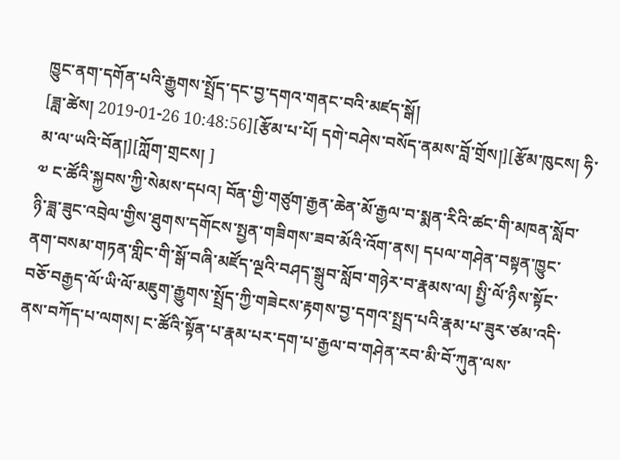ཁྱུང་ནག་དགོན་པའི་རྒྱུགས་སྤྲོད་དང་བྱ་དགའ་གནང་བའི་མཛད་སྒོ།
[ཟླ་ཚེས། 2019-01-26 10:48:56][རྩོམ་པ་པོ། དགེ་བཤེས་བསོད་ནམས་བློ་གྲོས།][རྩོམ་ཁུངས། ཧི་མ་ལ་ཡའི་བོན།][ཀློག་གྲངས། ]
༧ ང་ཚོའི་སྐྱབས་ཀྱི་སེམས་དཔའ། བོན་གྱི་གཙུག་རྒྱན་ཆེན་མོ་རྒྱལ་བ་སྨན་རིའི་ཚང་གི་མཁན་སློབ་ཉི་ཟླ་ཟུང་འབྲེལ་གྱིས་ཐུགས་དགོངས་སྤྱན་གཟིགས་ཟབ་མོའི་འོག་ནས། དཔལ་གཤེན་བསྟན་ཁྱུང་ནག་བསམ་གཏན་གླིང་གི་སྒོ་བཞི་མཛོད་ལྔའི་བཤད་སྒྲུབ་སློབ་གཉེར་བ་རྣམས་ལ། སྤྱི་ལོ་ཉིས་སྟོང་བཅོ་བརྒྱད་ལོ་ཡི་ལོ་མཇུག་རྒྱུགས་སྤྲོད་ཀྱི་གཟེངས་རྟགས་བྱ་དགའ་སྤྲད་པའི་རྣམ་པ་ཟུར་ཙམ་འདི་ནས་བཀོད་པ་ལགས། ང་ཚོའི་སྟོན་པ་རྣམ་པར་དག་པ་རྒྱལ་བ་གཤེན་རབ་མི་བོ་ཀུན་ལས་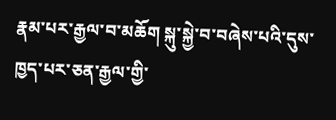རྣམ་པར་རྒྱལ་བ་མཆོག སྐུ་སྐྱེ་བ་བཞེས་པའི་དུས་ཁྱད་པར་ཅན་རྒྱལ་གྱི་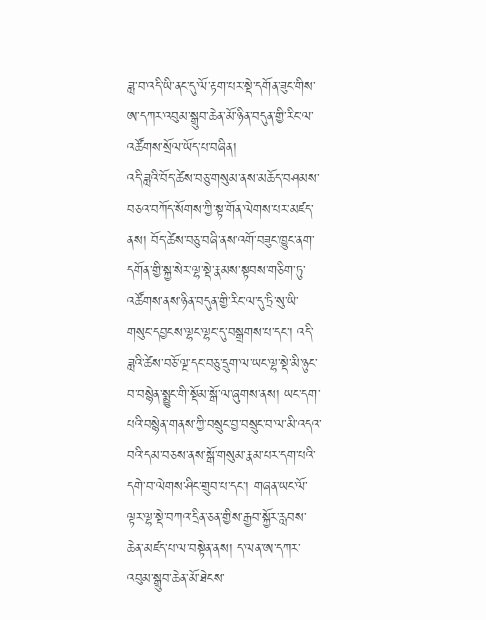ཟླ་བ་འདི་ཡི་ནང་དུ་ལོ་རྟག་པར་སྡེ་དགོན་ཟུང་གིས་ཨ་དཀར་འབུམ་སྒྲུབ་ཆེན་མོ་ཉིན་བདུན་གྱི་རིང་ལ་འཚོགས་སྲོལ་ཡོད་པ་བཞིན།
འདི་ཟླའི་བོད་ཚེས་བཅུ་གསུམ་ནས་མཆོད་བཤམས་བཅའ་བཀོད་སོགས་ཀྱི་སྟ་གོན་ལེགས་པར་མཛད་ནས། བོད་ཚེས་བཅུ་བཞི་ནས་འགོ་བཟུང་ཁྱུང་ནག་དགོན་གྱི་སྐྱ་སེར་ལྷ་སྡེ་རྣམས་སྟབས་གཅིག་ཏུ་འཚོགས་ནས་ཉིན་བདུན་གྱི་རིང་ལ་དུ་ཏྲི་སུ་ཡི་གསུང་དབྱངས་ལྷང་ལྷང་དུ་བསྒྲགས་པ་དང་། འདི་ཟླའི་ཚེས་བཅོ་ལྔ་དང་བཅུ་དྲུག་ལ་ཡང་ལྷ་སྡེ་མི་ཉུང་བ་བསྙེན་སྨྱུང་གི་སྡོམ་སྒོ་ལ་ཞུགས་ནས། ཡང་དག་པའི་བསྙེན་གནས་ཀྱི་བསྲུང་བྱ་བསྲུང་བ་ལ་མི་འདའ་བའི་དམ་བཅས་ནས་སྒོ་གསུམ་རྣམ་པར་དག་པའི་དགེ་བ་ལེགས་ཤིང་གྲུབ་པ་དང་། གཞན་ཡང་ལོ་ལྟར་ལྷ་སྡེ་བཀའ་དྲིན་ཅན་གྱིས་རྒྱབ་སྐྱོར་རླབས་ཆེན་མཛད་པ་ལ་བསྟེན་ནས། ད་ལན་ཨ་དཀར་འབུམ་སྒྲུབ་ཆེན་མོ་ཐེངས་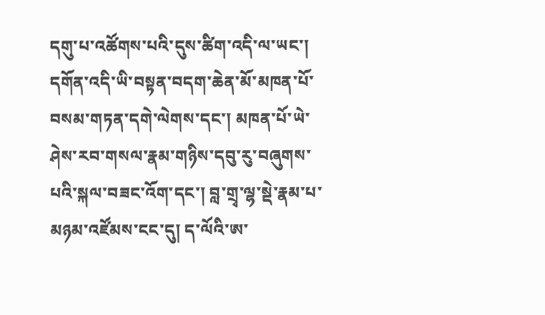དགུ་པ་འཚོགས་པའི་དུས་ཚིག་འདི་ལ་ཡང་། དགོན་འདི་ཡི་བསྟན་བདག་ཆེན་མོ་མཁན་པོ་བསམ་གཏན་དགེ་ལེགས་དང་། མཁན་པོ་ཡེ་ཤེས་རབ་གསལ་རྣམ་གཉིས་དབུ་རུ་བཞུགས་པའི་སྐལ་བཟང་འོག་དང་། བླ་གྲྭ་ལྷ་སྡེ་རྣམ་པ་མཉམ་འཛོམས་ངང་དུ། ད་ལོའི་ཨ་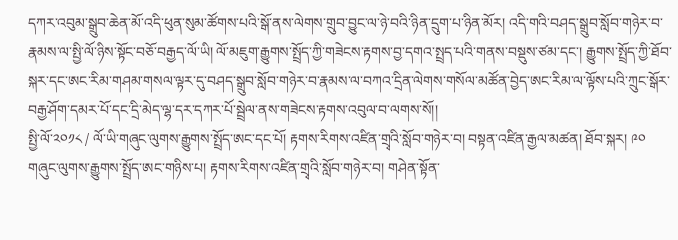དཀར་འབུམ་སྒྲུབ་ཆེན་མོ་འདི་ཕུན་སུམ་ཚོགས་པའི་སྒོ་ནས་ལེགས་གྲུབ་བྱུང་ལ་ཉེ་བའི་ཉིན་དྲུག་པ་ཉིན་མོར། འདི་གའི་བཤད་སྒྲུབ་སློབ་གཉེར་བ་རྣམས་ལ་སྤྱི་ལོ་ཉིས་སྟོང་བཅོ་བརྒྱད་ལོ་ཡི། ལོ་མཇུག་རྒྱུགས་སྤྲོད་ཀྱི་གཟེངས་རྟགས་བྱ་དགའ་སྤྲད་པའི་གནས་བསྡུས་ཙམ་དང་། རྒྱུགས་སྤྲོད་ཀྱི་ཐོབ་སྐར་དང་ཨང་རིམ་གཤམ་གསལ་ལྟར་དུ་བཤད་སྒྲུབ་སློབ་གཉེར་བ་རྣམས་ལ་བཀའ་དྲིན་ལེགས་གསོལ་མཚོན་བྱེད་ཨང་རིམ་ལ་ལྟོས་པའི་ཀྲུང་སྒོར་བརྒྱ་ཤོག་དམར་པོ་དང་དྲི་མེད་ལྷ་དར་དཀར་པོ་སྦྲེལ་ནས་གཟེངས་རྟགས་འབུལ་བ་ལགས་སོ།།
སྤྱི་ལོ་༢༠༡༨ / ལོ་ཡི་གཞུང་ལུགས་རྒྱུགས་སྤྲོད་ཨང་དང་པོ། རྟགས་རིགས་འཛིན་གྲྭའི་སློབ་གཉེར་བ། བསྟན་འཛིན་རྒྱལ་མཚན། ཐོབ་སྐར། ༩༠ གཞུང་ལུགས་རྒྱུགས་སྤྲོད་ཨང་གཉིས་པ། རྟགས་རིགས་འཛིན་གྲྭའི་སློབ་གཉེར་བ། གཤེན་སྟོན་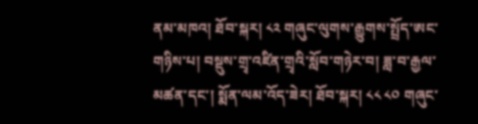ནམ་མཁའ། ཐོབ་སྐར། ༨༢ གཞུང་ལུགས་རྒྱུགས་སྤྲོད་ཨང་གཉིས་པ། བསྡུས་གྲྭ་འཛིན་གྲྭའི་སློབ་གཉེར་བ། ཟླ་བ་རྒྱལ་མཚན་དང་། སྨོན་ལམ་འོད་ཟེར། ཐོབ་སྐར། ༨༨ ༨༠ གཞུང་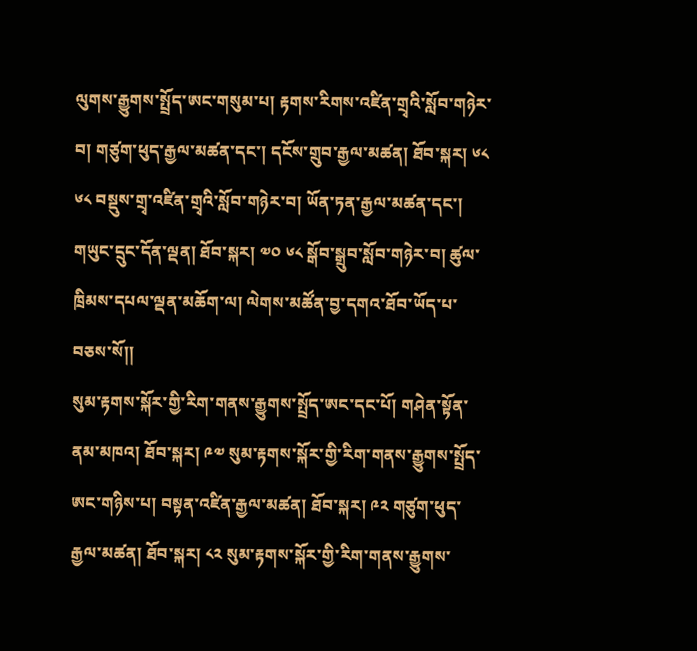ལུགས་རྒྱུགས་སྤྲོད་ཨང་གསུམ་པ། རྟགས་རིགས་འཛིན་གྲྭའི་སློབ་གཉེར་བ། གཙུག་ཕུད་རྒྱལ་མཚན་དང་། དངོས་གྲུབ་རྒྱལ་མཚན། ཐོབ་སྐར། ༦༨ ༦༨ བསྡུས་གྲྭ་འཛིན་གྲྭའི་སློབ་གཉེར་བ། ཡོན་ཏན་རྒྱལ་མཚན་དང་། གཡུང་དྲུང་དོན་ལྡན། ཐོབ་སྐར། ༧༠ ༦༨ སྒོབ་སྒྲུབ་སློབ་གཉེར་བ། ཚུལ་ཁྲིམས་དཔལ་ལྡན་མཆོག་ལ། ལེགས་མཚོན་བྱ་དགའ་ཐོབ་ཡོད་པ་བཅས་སོ།།
སུམ་རྟགས་སྐོར་གྱི་རིག་གནས་རྒྱུགས་སྤྲོད་ཨང་དང་པོ། གཤེན་སྟོན་ནམ་མཁའ། ཐོབ་སྐར། ༩༧ སུམ་རྟགས་སྐོར་གྱི་རིག་གནས་རྒྱུགས་སྤྲོད་ཨང་གཉིས་པ། བསྟན་འཛིན་རྒྱལ་མཚན། ཐོབ་སྐར། ༩༢ གཙུག་ཕུད་རྒྱལ་མཚན། ཐོབ་སྐར། ༨༢ སུམ་རྟགས་སྐོར་གྱི་རིག་གནས་རྒྱུགས་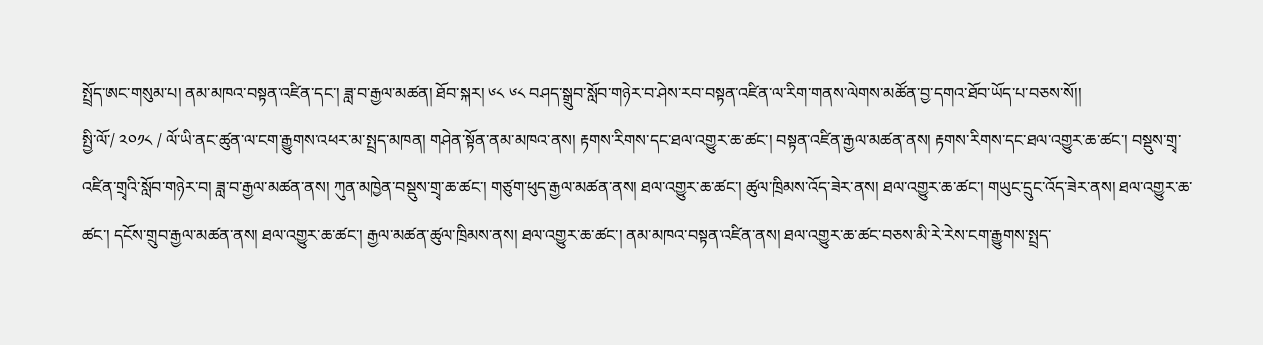སྤྲོད་ཨང་གསུམ་པ། ནམ་མཁའ་བསྟན་འཛིན་དང་། ཟླ་བ་རྒྱལ་མཚན། ཐོབ་སྐར། ༦༨ ༦༨ བཤད་སྒྲུབ་སློབ་གཉེར་བ་ཤེས་རབ་བསྟན་འཛིན་ལ་རིག་གནས་ལེགས་མཚོན་བྱ་དགའ་ཐོབ་ཡོད་པ་བཅས་སོ།།
སྤྱི་ལོ་/ ༢༠༡༨ / ལོ་ཡི་ནང་ཚུན་ལ་ངག་རྒྱུགས་འཕར་མ་སྤྲད་མཁན། གཤེན་སྟོན་ནམ་མཁའ་ནས། རྟགས་རིགས་དང་ཐལ་འགྱུར་ཆ་ཚང་། བསྟན་འཛིན་རྒྱལ་མཚན་ནས། རྟགས་རིགས་དང་ཐལ་འགྱུར་ཆ་ཚང་། བསྡུས་གྲྭ་འཛིན་གྲྭའི་སློབ་གཉེར་བ། ཟླ་བ་རྒྱལ་མཚན་ནས། ཀུན་མཁྱེན་བསྡུས་གྲྭ་ཆ་ཚང་། གཙུག་ཕུད་རྒྱལ་མཚན་ནས། ཐལ་འགྱུར་ཆ་ཚང་། ཚུལ་ཁྲིམས་འོད་ཟེར་ནས། ཐལ་འགྱུར་ཆ་ཚང་། གཡུང་དྲུང་འོད་ཟེར་ནས། ཐལ་འགྱུར་ཆ་ཚང་། དངོས་གྲུབ་རྒྱལ་མཚན་ནས། ཐལ་འགྱུར་ཆ་ཚང་། རྒྱལ་མཚན་ཚུལ་ཁྲིམས་ནས། ཐལ་འགྱུར་ཆ་ཚང་། ནམ་མཁའ་བསྟན་འཛིན་ནས། ཐལ་འགྱུར་ཆ་ཚང་བཅས་མི་རེ་རེས་ངག་རྒྱུགས་སྤྲད་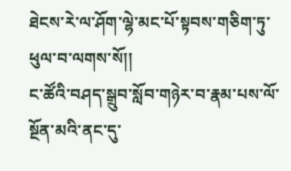ཐེངས་རེ་ལ་ཤོག་ལྷེ་མང་པོ་སྟབས་གཅིག་ཏུ་ཕུལ་བ་ལགས་སོ།།
ང་ཚོའི་བཤད་སྒྲུབ་སློབ་གཉེར་བ་རྣམ་པས་ལོ་སྔོན་མའི་ནང་དུ་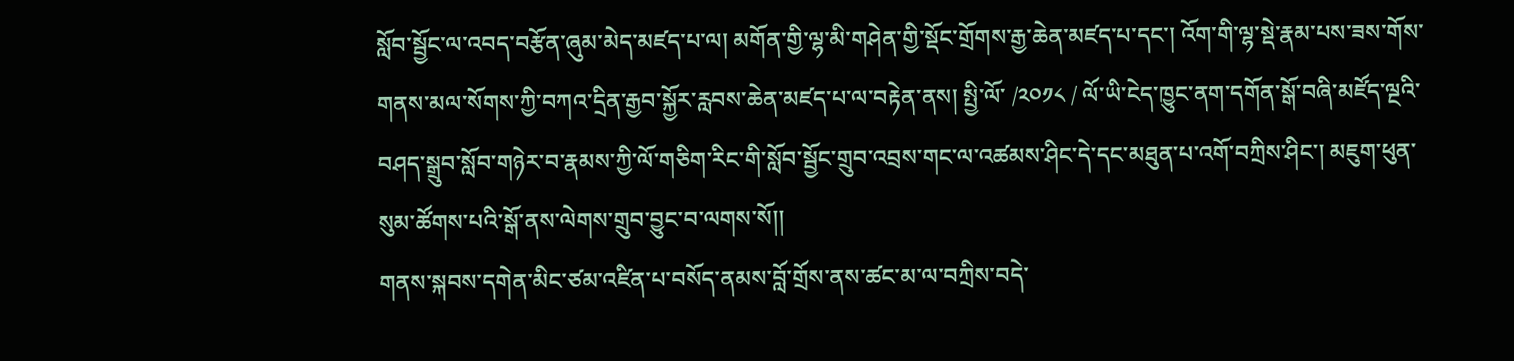སློབ་སྦྱོང་ལ་འབད་བརྩོན་ཞུམ་མེད་མཛད་པ་ལ། མགོན་གྱི་ལྷ་མི་གཤེན་གྱི་སྡོང་གྲོགས་རྒྱ་ཆེན་མཛད་པ་དང་། འོག་གི་ལྷ་སྡེ་རྣམ་པས་ཟས་གོས་གནས་མལ་སོགས་ཀྱི་བཀའ་དྲིན་རྒྱབ་སྐྱོར་རླབས་ཆེན་མཛད་པ་ལ་བརྟེན་ནས། སྤྱི་ལོ་ /༢༠༡༨ / ལོ་ཡི་ངེད་ཁྱུང་ནག་དགོན་སྒོ་བཞི་མཛོད་ལྔའི་བཤད་སྒྲུབ་སློབ་གཉེར་བ་རྣམས་ཀྱི་ལོ་གཅིག་རིང་གི་སློབ་སྦྱོང་གྲུབ་འབྲས་གང་ལ་འཚམས་ཤིང་དེ་དང་མཐུན་པ་འགོ་བཀྲིས་ཤིང་། མཇུག་ཕུན་སུམ་ཚོགས་པའི་སྒོ་ནས་ལེགས་གྲུབ་བྱུང་བ་ལགས་སོ།།
གནས་སྐབས་དགེན་མིང་ཙམ་འཛིན་པ་བསོད་ནམས་བློ་གྲོས་ནས་ཚང་མ་ལ་བཀྲིས་བདེ་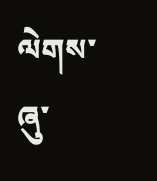ལེགས་ཞུ་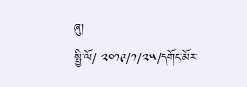ཞུ།
སྤྱི་ལོ/ ༢༠༡༩/༡/༢༥/དགོང་མོར་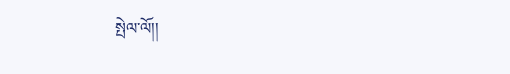སྤེལ་ལོ།།